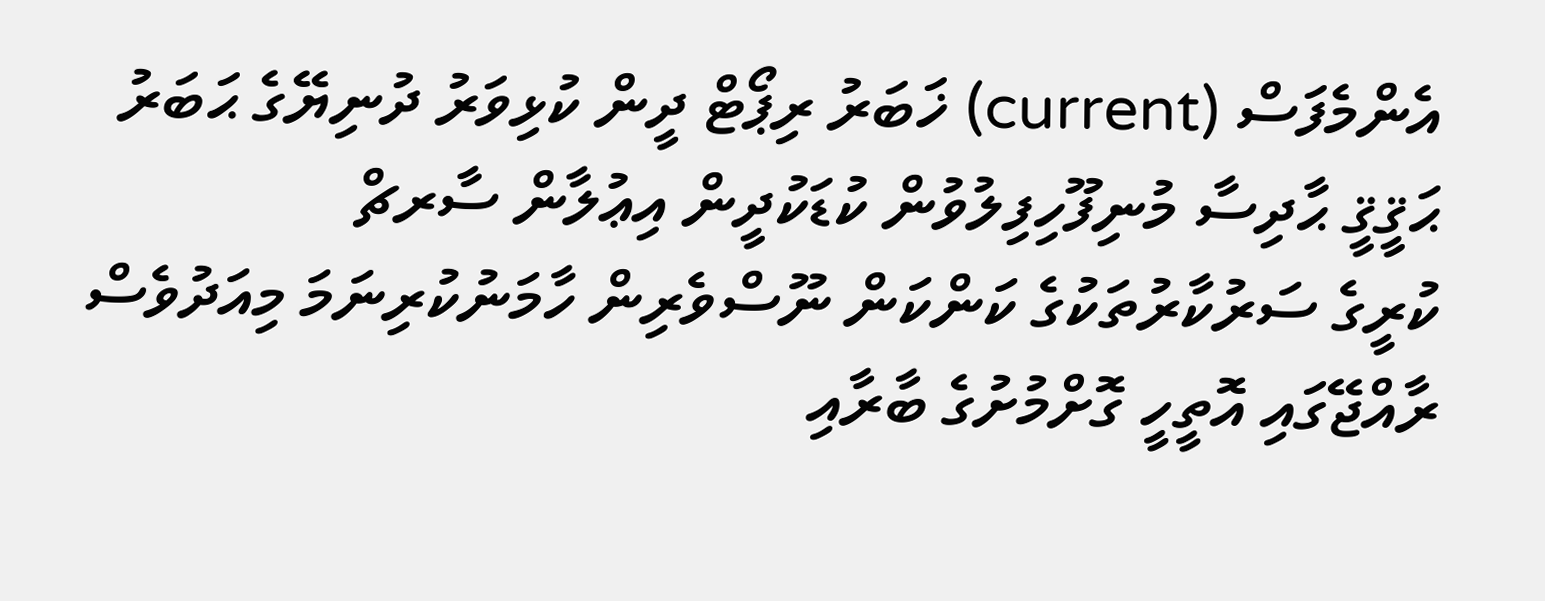އެންމެފަސް (current) ޚަބަރު ރިޕޯޓް ދީން ކުޅިވަރު ދުނިޔޭގެ ޙަބަރު ޙަޤީޤީ ޙާދިސާ މުނިފޫހިފިލުވުން ކުޑަކުދީން އިޢުލާން ސާރޗް
ކުރީގެ ސަރުކާރުތަކުގެ ކަންކަން ނޫސްވެރިން ހާމަނުކުރިނަމަ މިއަދުވެސް ރާއްޖޭގައި އޮތީހީ ގޮށްމުށުގެ ބާރާއި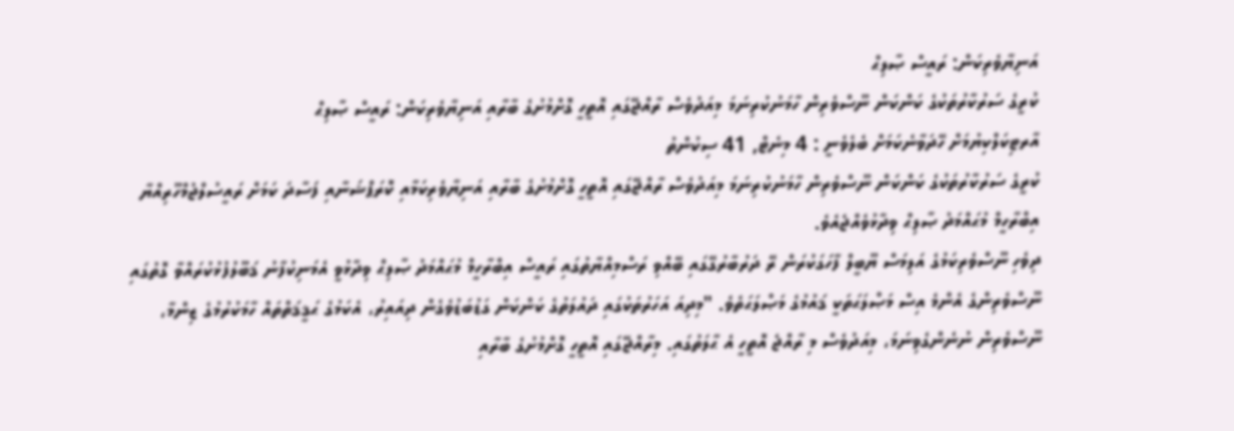އަނިޔާވެރިކަން: ރައީސް ޞާލިޙް
ކުރީގެ ސަރުކާރުތަކުގެ ކަންކަން ނޫސްވެރިން ހާމަނުކުރިނަމަ މިއަދުވެސް ރާއްޖޭގައި އޮތީހީ ގޮށްމުށުގެ ބާރާއި އަނިޔާވެރިކަން: ރައީސް ޞާލިޙް
އާރޓިކަލްކިޔުމަށް ހޭދަވާނެކަމަށް ބެލެވެނީ : 4 މިނެޓް, 41 ސިކުންތު
ކުރީގެ ސަރުކާރުތަކުގެ ކަންކަން ނޫސްވެރިން ހާމަނުކުރިނަމަ މިއަދުވެސް ރާއްޖޭގައި އޮތީހީ ގޮށްމުށުގެ ބާރާއި އަނިޔާވެރިކަމާއި ކޮރަޕްޝަނާއި ފަސާދަ ކަމަށް ރައީސުލްޖުމްހޫރިއްޔާ އިބްރާހީމް މުޙައްމަދު ޞާލިޙް ވިދާޅުވެއްޖެއެވެ.
ދިވެހި ނޫސްވެރިކަމުގެ އަލިމަސް ޔޫބީލް ފާހަގަކުރަން ރޭ ދަރުބާރުގޭގައި ބޭއްވި ރަސްމިއްޔާތުގައި ރައީސް އިބްރާހީމް މުޙައްމަދު ޞާލިޙް ވިދާޅުވީ އެމަނިކުފާނު ޤަބޫލުފުޅުކުރައްވާ ގޮތުގައި ނޫސްވެރިންގެ އެންމެ އިސް މަޞްލަޙަތަކީ ޤައުމުގެ މަޞްލަޙަތެވެ. "މިދިއަ އަހަރުތަކުގައި ދައުލަތުގެ ކަންކަން ގަޑުބަޑުވެގެން ދިއައިރު، އެކަމުގެ ޙަޤީޤަތްތައް ހާމަކުރުމުގެ ޒިންމާ، ނޫސްވެރިން ނުނެންގެވިނަމަ، މިއަދުވެސް މި ރާއްޖެ އޮތީހީ އެ ޙާލަތުގައި. މިރާއްޖޭގައި އޮތީހީ ގޮށްމުށުގެ ބާރާއި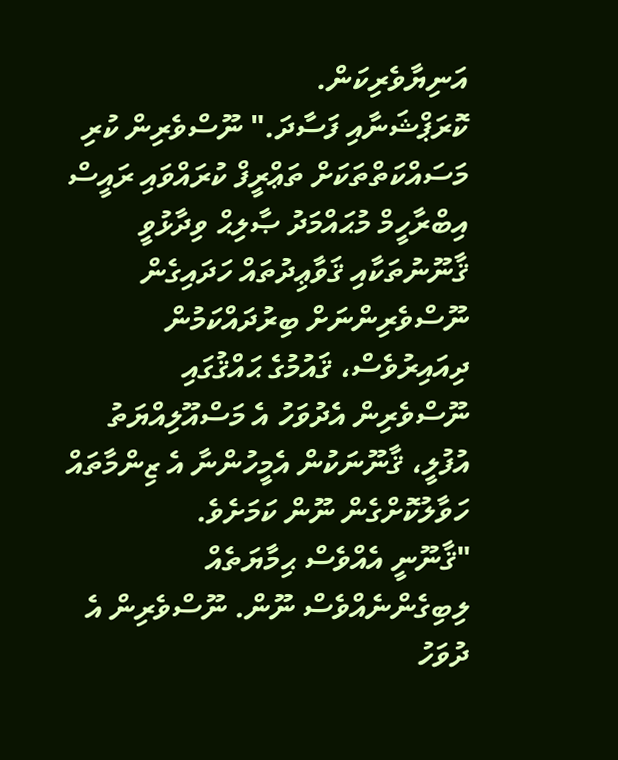އަނިޔާވެރިކަން.
ކޮރަޕްޝަނާއި ފަސާދަ." ނޫސްވެރިން ކުރި މަސައްކަތްތަކަށް ތަޢްރީފް ކުރައްވައި ރައީސް އިބްރާހީމް މުޙައްމަދު ޞާލިޙް ވިދާޅުވީ ޤާނޫނުތަކާއި ޤަވާޢިދުތައް ހަދައިގެން ނޫސްވެރިންނަށް ބިރުދައްކަމުން ދިއައިރުވެސް، ޤައުމުގެ ޙައްޤުގައި ނޫސްވެރިން އެދުވަހު އެ މަސްއޫލިއްޔަތު އުފުލީ، ޤާނޫނަކުން އެމީހުންނާ އެ ޒިންމާތައް ހަވާލުކޮށްގެން ނޫން ކަމަށެވެ.
"ޤާނޫނީ އެއްވެސް ޙިމާޔަތެއް ލިބިގެންނެއްވެސް ނޫން. ނޫސްވެރިން އެ ދުވަހު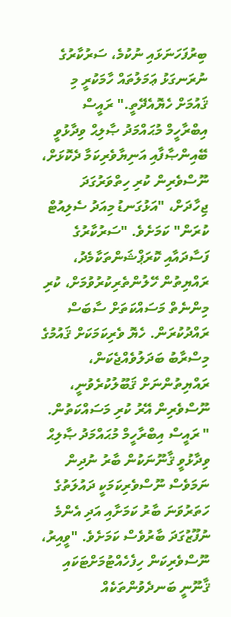ބިރުފަހަނަޅައި ނުކުމެ، ސަރުކާރުގެ ނުރަނގަޅު ޢަމަލުތައް ހާމަކުރީ މި ޤައުމަށް ހެޔޮއެދޭތީ." ރައީސް އިބްރާހީމް މުޙައްމަދު ޞާލިޙް ވިދާޅުވީ ބޭއިންޞާފާއި އަނިޔާވެރިކަމާ ދެކޮޅަށް، ނޫސްވެރިން ކުރި ހިތްވަރުގަދަ ޖިހާދަށް، "އަޅުގަނޑު މިއަދު ސެލިއުޓް ކުރަން" ކަމަށެވެ. "ސަރުކާރުގެ ފަސާދައާއި ކޮރަޕްޝަންތަކާމެދު، ރައްޔިތުން ހޭލުންތެރިކުރުވުމަށް، ކުރި މިންނެތް މަސައްކަތަށް ސާބަސް ރައްދުކުރަން. ހެޔޮ ވެރިކަމަކަށް ޤައުމުގެ މިސްރާބު ބަދަލުވެއްޖެކަން، ރައްޔިތުންނަށް ޤަބޫލުކުރެވުނީ، ނޫސްވެރިން އޭރު ކުރި މަސައްކަތުން.
" ރައީސް އިބްރާހީމް މުޙައްމަދު ޞާލިޙް ވިދާޅުވީ ޤާނޫނަކުން ބާރު ނުދިން ނަމަވެސް ނޫސްވެރިކަމަކީ ދައުލަތުގެ ހަތަރުވަނަ ބާރު ކަމަށާއި އަދި އެންމެ ނުފޫޒުގަދަ ބާރުވެސް ކަމަށެވެ. "ވީއިރު، ނޫސްވެރިކަން ހިފެހެއްޓުމަށްޓަކައި ޤާނޫނީ ބަނދެވުންތަކެއް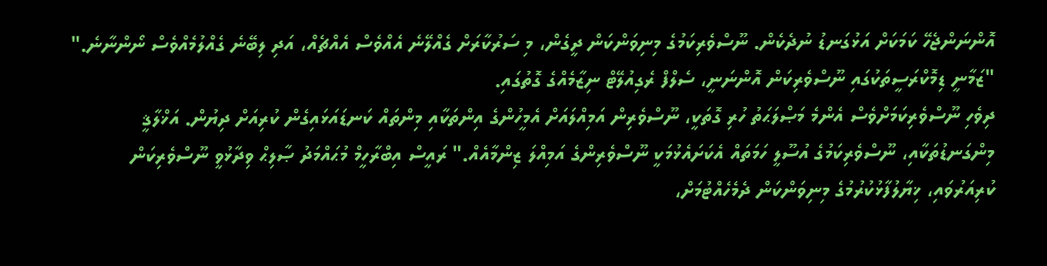އޮންނަންޖެހޭ ކަމަކަށް އަޅުގަނޑު ނުދެކެން. ނޫސްވެރިކަމުގެ މިނިވަންކަން ދީގެން، މި ސަރުކާރަށް ގެއްލޭނެ އެއްވެސް އެއްޗެއް، އަދި ލިބޭނެ ގެއްލުމެއްވެސް ނޯންނާނެ." "ޒަމާނީ ޑިމޮކްރަސީތަކުގައި ނޫސްވެރިކަން އޮންނަނީ، ސެލްފް ރެގިއުލޭޓް ނިޒާމެއްގެ ގޮތުގައި.
ދިވެހި ނޫސްވެރިކަމަށްވެސް އެންމެ މަޞްލަޙަތު ހުރި ގޮތަކީ، ނޫސްވެރިން އަމިއްލައަށް އެމީހުންގެ އިންތަކާއި މިންތައް ކަނޑައަޅައިގެން ކުރިއަށް ދިޔުން. އަޚްލާޤީ މިންގަނޑުތަކާއި، ނޫސްވެރިކަމުގެ އުސޫލީ ހަމަތައް އެކަށައެޅުމަކީ ނޫސްވެރިންގެ އަމިއްލަ ޒިންމާއެއް." ރައީސް އިބްރާހީމް މުޙައްމަދު ޞާލިޙް ވިދާޅުވީ ނޫސްވެރިކަން ކުރިއަރުވައި، ޚިޔާލުފާޅުކުރުމުގެ މިނިވަންކަން ދެމެހެއްޓުމަށް،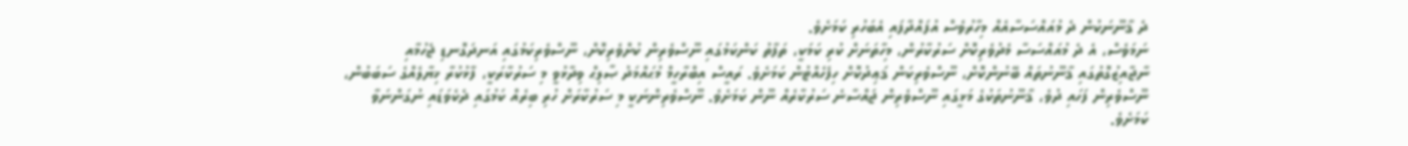ދެ ޤާނޫނަކުން ދެ މުއައްސަސާއެއް މިހާރުވެސް އުފައްދާފައި އެބަހުރި ކަމަށެވެ.
ނަމަވެސް، އެ ދެ މުއައްސަސާ މެދުވެރިކޮށް ސަރުކާރުން، މިހާތަނަށް ކުރި ކަމަކީ، ތަފާތު ކަންކަމުގައި ނޫސްވެރިން ކުށްވެރިކޮށް، ނޫސްވެރިކަމުގައި އަނދަގޮނޑި ޖެހުމާއި ނާޖާއިޒުގޮތުގައި ޤާނޫނުތައް ބޭނުންކޮށް، ނޫސްވެރިކަން ޤަޢިދުކޮށް ހިފެހެއްޓުން ކަމަށެވެ. ރައީސް އިބްރާހީމް މުޙައްމަދު ޞާލިޙް ވިދާޅުވީ މި ސަރުކާރަކީ، ފާޅުކުރާ ޚިޔާލެއްގެ ސަބަބުން، ނޫސްވެރިން ފަހައި ދުވެ، ޤާނޫނުތަކުގެ މަޅީގައި ނޫސްވެރިން ޖައްސާނެ ސަރުކާރެއް ނޫން ކަމަށެވެ. ނޫސްވެރިންނަކީ މި ސަރުކާރަށް ހުރި ބިރެއް ކަމުގައި ދެކެވަޑައި ނުގަންނަވާ ކަމަށެވެ.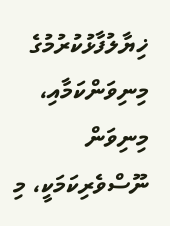ޚިޔާލުފާޅުކުރުމުގެ މިނިވަންކަމާއި، މިނިވަން ނޫސްވެރިކަމަކީ، މި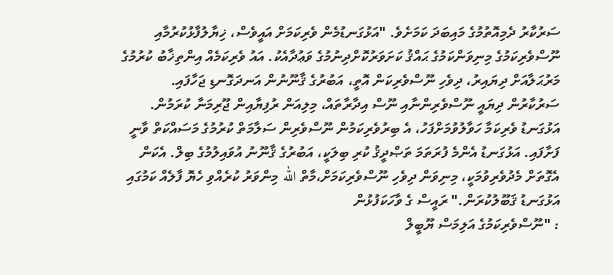ސަރުކާރު ދެމިއޮތުމުގެ މައިބަދަ ކަމަށެވެ. "އަޅުގަނޑުމެން ވެރިކަމަށް އައީވެސް، ޚިޔާލުފާޅުކުރުމާއި ނޫސްވެރިކަމުގެ މިނިވަންކަމުގެ ޙައްޤު ކަށަވަރުކޮށްދިނުމުގެ ވަޢުދާއެކު. އައު ވެރިކަމެއް އިންތިޚާބު ކުރުމުގެ މަރުޙަލާއަށް ދިޔައިރު، ދިވެހި ނޫސްވެރިކަން އޮތީ، އަބުރުގެ ޤާނޫނުން އަނދަގޮނޑި ޖަހާފައި.
ސަރުކާރުން ދިޔައީ ނޫސްވެރިންނާއި ނޫސް އިދާރާތައް، މިލިއަން ރުފިޔާއިން ޖޫރިމަނާ ކުރަމުން. އަޅުގަނޑު ވެރިކަމާ ހަވާލުވުމަށްފަހު، އެ ބިރުވެރިކަމުން ނޫސްވެރިން ސަލާމަތް ކުރުމުގެ މަސައްކަތް ވާނީ ފަށާފައި. އަޅުގަނޑު އެންމެ ފުރަތަމަ ތަޞްދީޤު ކުރި ބިލަކީ، އަބުރުގެ ޤާނޫނު އުވައިލުމުގެ ބިލް. އެކަން އެގޮތަށް މެދުވެރިވުމަކީ، މިނިވަން ދިވެހި ނޫސްވެރިކަމަށް،މާތް الله މިންވަރު ކުރެއްވި ހެޔޮ ފާލެއް ކަމުގައި އަޅުގަނޑު ޤަބޫލުކުރަން." ރައީސް ގެ ވާހަކަފުޅުން
: "ނޫސްވެރިކަމުގެ އަލިމަސް ޔޫބީލް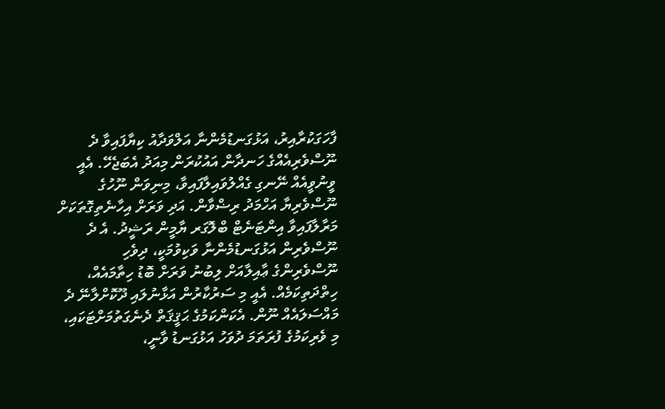ފާހަގަކުރާއިރު، އަޅުގަނޑުމެންނާ އަލްވަދާއު ކިޔާފައިވާ ދެ ނޫސްވެރިއެއްގެ ހަނދާން އައުކުރަން މިއަދު އެބަޖެހޭ. އެއީ ވީނުވީއެއް ނޭނގި ގެއްލުވައިލާފައިވާ، މިނިވަން ނޫހުގެ ނޫސްވެރިޔާ އަހްމަދު ރިޟްވާން. އަދި ވަރަށް އިހާނެތިގޮތަކަށް މަރާލާފައިވާ އިންޓަނެޓް ބްލޮގަރ ޔާމީން ރަޝީދު. އެ ދެ ނޫސްވެރިން އަޅުގަނޑުމެންނާ ވަކިވުމަކީ، ދިވެހި ނޫސްވެރިންގެ ޢާއިލާއަށް ލިބުނު ވަރަށް ބޮޑު ހިތާމައެއް، ހިތްދަތިކަމެއް. އެއީ މި ސަރުކާރުން އަޅާނުލައި ދޫކޮށްލާނޭ ދެ މައްސަލައެއް ނޫން. އެކަންކަމުގެ ޙަޤީޤަތް ދެނެގަތުމަށްޓަކައި، މި ވެރިކަމުގެ ފުރަތަމަ ދުވަހު އަޅުގަނޑު ވާނީ،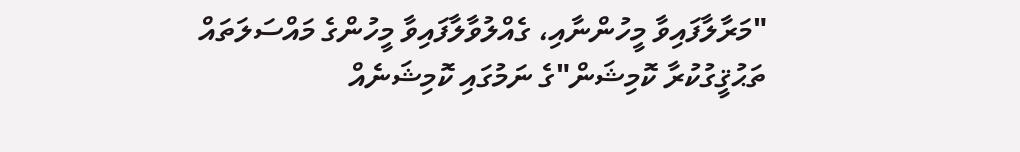"މަރާލާފައިވާ މީހުންނާއި، ގެއްލުވާލާފައިވާ މީހުންގެ މައްސަލަތައް ތަޙުޤީގުކުރާ ކޮމިޝަން"ގެ ނަމުގައި ކޮމިޝަނެއް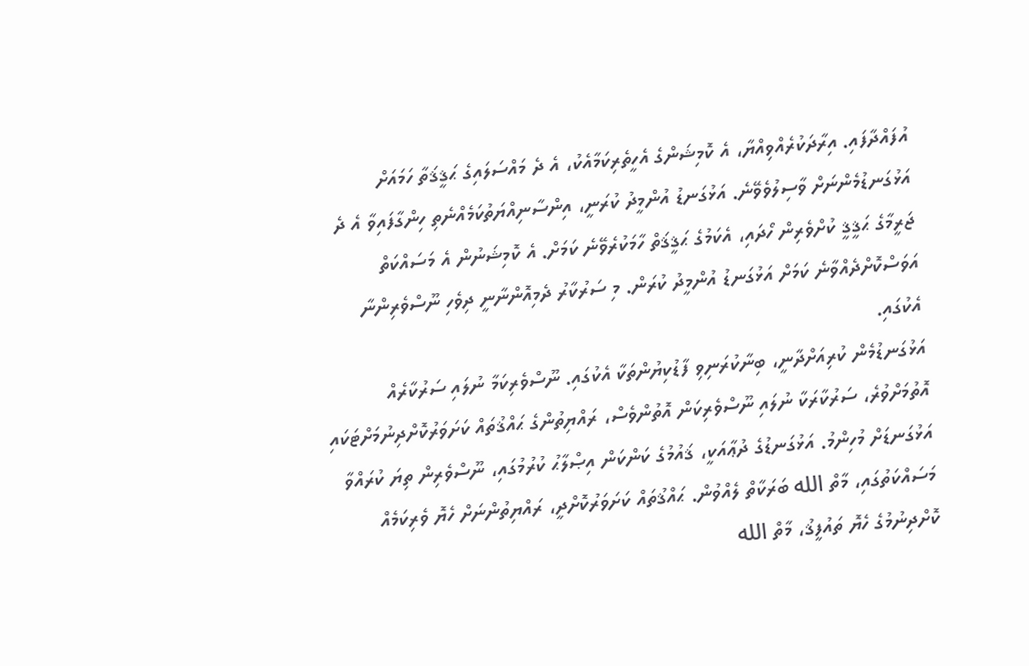އުފައްދާފައި. އިރާދަކުރެއްވިއްޔާ، އެ ކޮމިޝަންގެ އެހީތެރިކަމާއެކު، އެ ދެ މައްސަލައިގެ ޙަޤީޤަތާ ހަމައަށް އަޅުގަނޑުމެންނަށް ވާސިލުވެވޭނެ. އަޅުގަނޑު އުންމީދު ކުރަނީ، އިންސާނިއްޔަތުކަމެއްނެތި ހިންގާފައިވާ އެ ދެ ޖަރީމާގެ ޙަޤީޤީ ކުށްވެރިން ހޯދައި، އެކަމުގެ ޙަޤީޤަތް ހާމަކުރެވޭނެ ކަމަށް. އެ ކޮމިޝަނުން އެ މަސައްކަތް އަވަސްކޮށްދެއްވާނެ ކަމަށް އަޅުގަނޑު އުންމީދު ކުރަން. މި ސަރުކާރު ދެމިއޮންނާނީ ދިވެހި ނޫސްވެރިންނާ އެކުގައި.
އަޅުގަނޑުމެން ކުރިއަށްދާނީ، ބިނާކުރަނިވި ފާޑުކިޔުންތަކާ އެކުގައި. ނޫސްވެރިކަމާ ނުލައި ސަރުކާރެއް އޮތުމަށްވުރެ، ސަރުކާރަކާ ނުލައި ނޫސްވެރިކަން އޮތުންވެސް، ރައްޔިތުންގެ ޙައްޤުތައް ކަށަވަރުކޮށްދިނުމަށްޓަކައި އަޅުގަނޑަށް މުހިންމު. އަޅުގަނޑުގެ ދުޢާއަކީ، ޤައުމުގެ ކަންކަން އިޞްލާޙު ކުރުމުގައި، ނޫސްވެރިން ތިޔަ ކުރައްވާ މަސައްކަތުގައި، މާތް الله ބަރަކާތް ލެއްވުން. ޙައްޤުތައް ކަށަވަރުކޮށްދީ، ރައްޔިތުންނަށް ހެޔޮ ވެރިކަމެއް ކޮށްދިނުމުގެ ހެޔޮ ތައުފީޤު، މާތް الله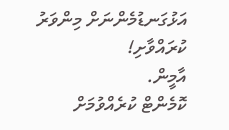އަޅުގަނޑުމެންނަށް މިންވަރު ކުރައްވާށި!
އާމީން.
ކޮމެންޓް ކުރެއްވުމަށް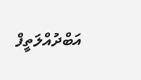އަބްދުއްލަތީފް